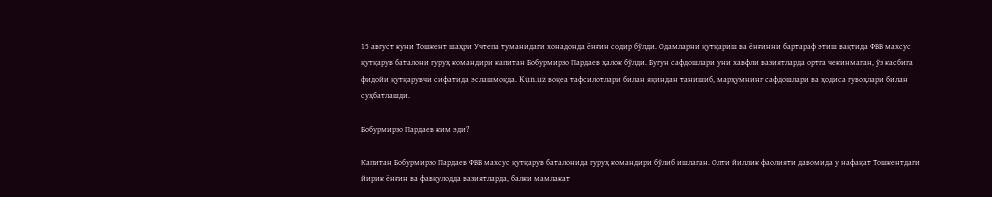15 август куни Тошкент шаҳри Учтепа туманидаги хонадонда ёнғин содир бўлди. Одамларни қутқариш ва ёнғинни бартараф этиш вақтида ФВВ махсус қутқарув баталони гуруҳ командири капитан Бобурмирзо Пардаев ҳалок бўлди. Бугун cафдошлари уни хавфли вазиятларда ортга чекинмаган, ўз касбига фидойи қутқарувчи сифатида эслашмоқда. Kun.uz воқеа тафсилотлари билан яқиндан танишиб, марҳумнинг сафдошлари ва ҳодиса гувоҳлари билан суҳбатлашди.

Бобурмирзо Пардаев ким эди?

Капитан Бобурмирзо Пардаев ФВВ махсус қутқарув баталонида гуруҳ командири бўлиб ишлаган. Олти йиллик фаолияти давомида у нафақат Тошкентдаги йирик ёнғин ва фавқулодда вазиятларда, балки мамлакат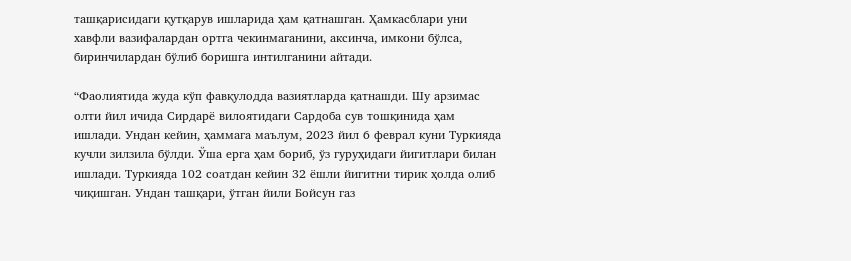ташқарисидаги қутқарув ишларида ҳам қатнашган. Ҳамкасблари уни хавфли вазифалардан ортга чекинмаганини, аксинча, имкони бўлса, биринчилардан бўлиб боришга интилганини айтади.

“Фаолиятида жуда кўп фавқулодда вазиятларда қатнашди. Шу арзимас олти йил ичида Сирдарё вилоятидаги Сардоба сув тошқинида ҳам ишлади. Ундан кейин, ҳаммага маълум, 2023 йил 6 феврал куни Туркияда кучли зилзила бўлди. Ўша ерга ҳам бориб, ўз гуруҳидаги йигитлари билан ишлади. Туркияда 102 соатдан кейин 32 ёшли йигитни тирик ҳолда олиб чиқишган. Ундан ташқари, ўтган йили Бойсун газ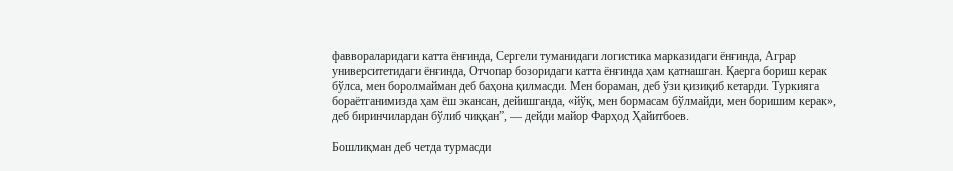фаввораларидаги катта ёнғинда, Сергели туманидаги логистика марказидаги ёнғинда, Аграр университетидаги ёнғинда, Отчопар бозоридаги катта ёнғинда ҳам қатнашган. Қаерга бориш керак бўлса, мен боролмайман деб баҳона қилмасди. Мен бораман, деб ўзи қизиқиб кетарди. Туркияга бораётганимизда ҳам ёш экансан, дейишганда, «йўқ, мен бормасам бўлмайди, мен боришим керак», деб биринчилардан бўлиб чиққан”, — дейди майор Фарҳод Ҳайитбоев.

Бошлиқман деб четда турмасди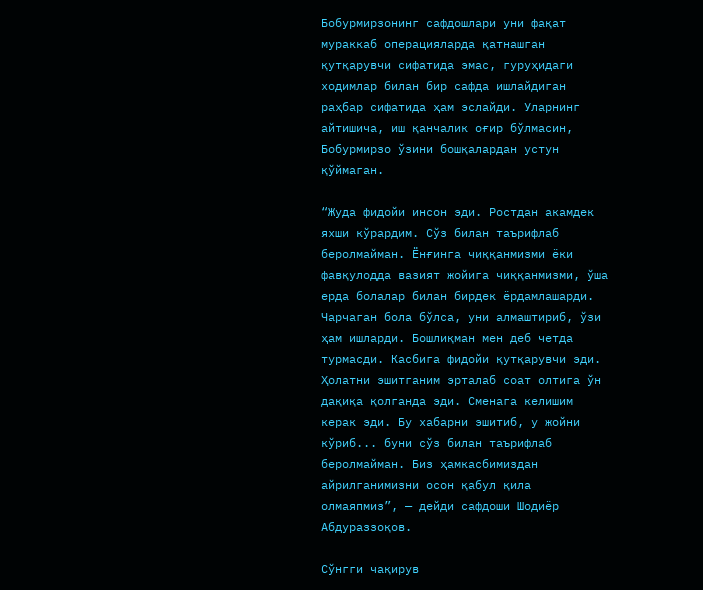Бобурмирзонинг сафдошлари уни фақат мураккаб операцияларда қатнашган қутқарувчи сифатида эмас, гуруҳидаги ходимлар билан бир сафда ишлайдиган раҳбар сифатида ҳам эслайди. Уларнинг айтишича, иш қанчалик оғир бўлмасин, Бобурмирзо ўзини бошқалардан устун қўймаган.

“Жуда фидойи инсон эди. Ростдан акамдек яхши кўрардим. Сўз билан таърифлаб беролмайман. Ёнғинга чиққанмизми ёки фавқулодда вазият жойига чиққанмизми, ўша ерда болалар билан бирдек ёрдамлашарди. Чарчаган бола бўлса, уни алмаштириб, ўзи ҳам ишларди. Бошлиқман мен деб четда турмасди. Касбига фидойи қутқарувчи эди. Ҳолатни эшитганим эрталаб соат олтига ўн дақиқа қолганда эди. Сменага келишим керак эди. Бу хабарни эшитиб, у жойни кўриб... буни сўз билан таърифлаб беролмайман. Биз ҳамкасбимиздан айрилганимизни осон қабул қила олмаяпмиз”, — дейди сафдоши Шодиёр Абдураззоқов.

Сўнгги чақирув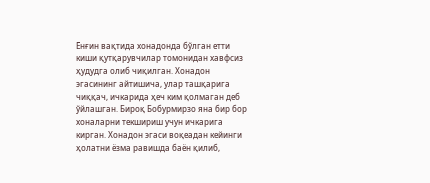Ёнғин вақтида хонадонда бўлган етти киши қутқарувчилар томонидан хавфсиз ҳудудга олиб чиқилган. Хонадон эгасининг айтишича, улар ташқарига чиққач, ичкарида ҳеч ким қолмаган деб ўйлашган. Бироқ Бобурмирзо яна бир бор хоналарни текшириш учун ичкарига кирган. Хонадон эгаси воқеадан кейинги ҳолатни ёзма равишда баён қилиб,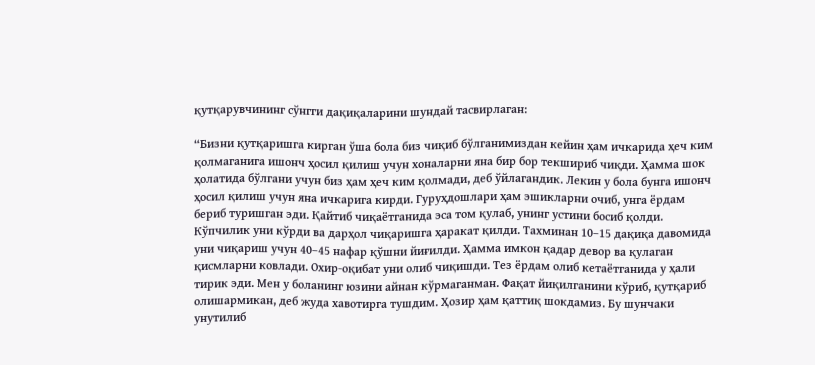қутқарувчининг сўнгги дақиқаларини шундай тасвирлаган:

“Бизни қутқаришга кирган ўша бола биз чиқиб бўлганимиздан кейин ҳам ичкарида ҳеч ким қолмаганига ишонч ҳосил қилиш учун хоналарни яна бир бор текшириб чиқди. Ҳамма шок ҳолатида бўлгани учун биз ҳам ҳеч ким қолмади, деб ўйлагандик. Лекин у бола бунга ишонч ҳосил қилиш учун яна ичкарига кирди. Гуруҳдошлари ҳам эшикларни очиб, унга ёрдам бериб туришган эди. Қайтиб чиқаётганида эса том қулаб, унинг устини босиб қолди. Кўпчилик уни кўрди ва дарҳол чиқаришга ҳаракат қилди. Тахминан 10–15 дақиқа давомида уни чиқариш учун 40–45 нафар қўшни йиғилди. Ҳамма имкон қадар девор ва қулаган қисмларни ковлади. Охир-оқибат уни олиб чиқишди. Тез ёрдам олиб кетаётганида у ҳали тирик эди. Мен у боланинг юзини айнан кўрмаганман. Фақат йиқилганини кўриб, қутқариб олишармикан, деб жуда хавотирга тушдим. Ҳозир ҳам қаттиқ шокдамиз. Бу шунчаки унутилиб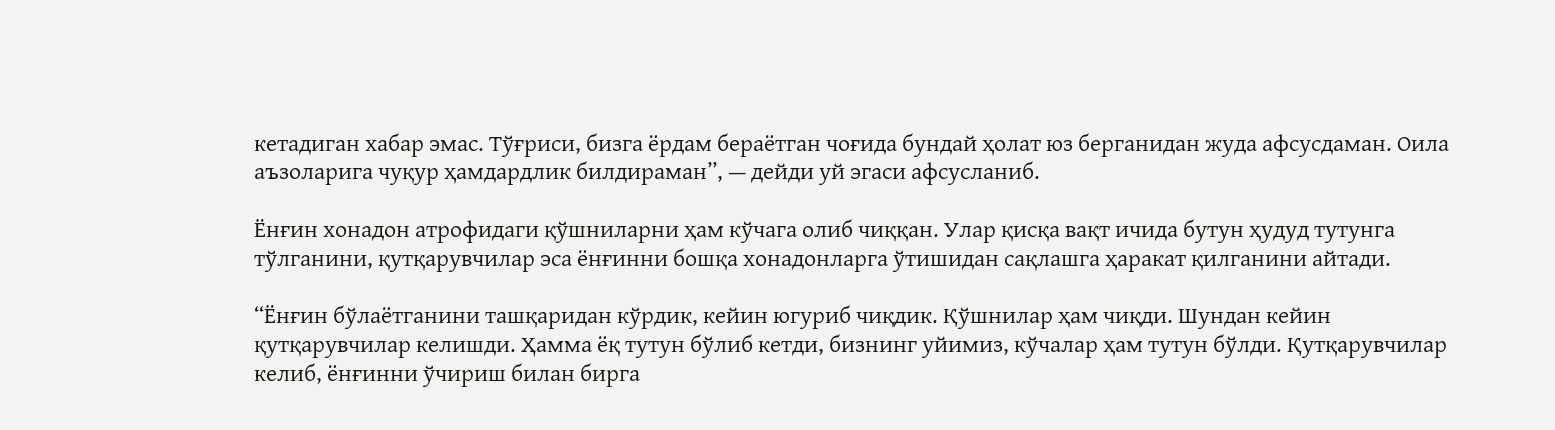кетадиган хабар эмас. Тўғриси, бизга ёрдам бераётган чоғида бундай ҳолат юз берганидан жуда афсусдаман. Оила аъзоларига чуқур ҳамдардлик билдираман”, — дейди уй эгаси афсусланиб.

Ёнғин хонадон атрофидаги қўшниларни ҳам кўчага олиб чиққан. Улар қисқа вақт ичида бутун ҳудуд тутунга тўлганини, қутқарувчилар эса ёнғинни бошқа хонадонларга ўтишидан сақлашга ҳаракат қилганини айтади.

“Ёнғин бўлаётганини ташқаридан кўрдик, кейин югуриб чиқдик. Қўшнилар ҳам чиқди. Шундан кейин қутқарувчилар келишди. Ҳамма ёқ тутун бўлиб кетди, бизнинг уйимиз, кўчалар ҳам тутун бўлди. Қутқарувчилар келиб, ёнғинни ўчириш билан бирга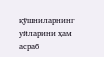қўшниларнинг уйларини ҳам асраб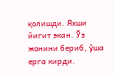қолишди. Яхши йигит экан. Ўз жонини бериб, ўша ерга кирди.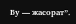Бу — жасорат”.